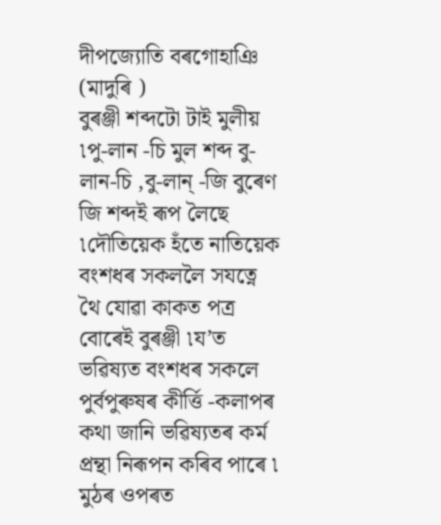দীপজ্যোতি বৰগোহাঞি (মাদুৰি )
বুৰঞ্জী শব্দটো টাই মুলীয় ৷পু-লান -চি মুল শব্দ বু-লান-চি ,বু-লান্ -জি বুৰেণ জি শব্দই ৰূপ লৈছে ৷দৌতিয়েক হঁতে নাতিয়েক বংশধৰ সকললৈ সযত্নে থৈ যোৱা কাকত পত্ৰ বোৰেই বুৰঞ্জী ৷য’ত ভৱিষ্যত বংশধৰ সকলে পুৰ্বপুৰুষৰ কীৰ্ত্তি -কলাপৰ কথা জানি ভৱিষ্যতৰ কৰ্ম প্ৰন্থা নিৰূপন কৰিব পাৰে ৷ মুঠৰ ওপৰত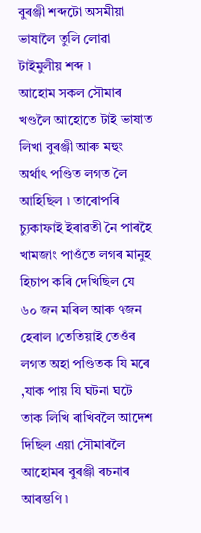বুৰঞ্জী শব্দটো অসমীয়া ভাষালৈ তুলি লোৱা টাইমুলীয় শব্দ ৷
আহোম সকল সৌমাৰ খণ্ডলৈ আহোতে টাই ভাষাত লিখা বুৰঞ্জী আৰু মহুং অৰ্থাৎ পণ্ডিত লগত লৈ আহিছিল ৷ তাৰোপৰি চ্যুকাফাই ইৰাৱতী নৈ পাৰহৈ খামজাং পাওঁতে লগৰ মানুহ হিচাপ কৰি দেখিছিল যে ৬০ জন মৰিল আৰু ৭জন হেৰাল ৷তেতিয়াই তেওঁৰ লগত অহা পণ্ডিতক যি মৰে ,যাক পায় যি ঘটনা ঘটে তাক লিখি ৰাখিবলৈ আদেশ দিছিল এয়া সৌমাৰলৈ আহোমৰ বুৰঞ্জী ৰচনাৰ আৰম্ভণি ৷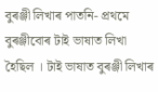বুৰঞ্জী লিখাৰ পাতনি- প্ৰথমে বুৰঞ্জীবোৰ টাই ভাষাত লিখা হৈছিল । টাই ভাষাত বুৰঞ্জী লিখাৰ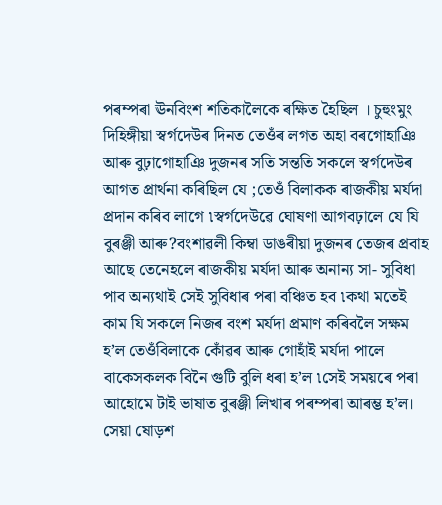পৰম্পৰা ঊনবিংশ শতিকালৈকে ৰক্ষিত হৈছিল । চুহুংমুং দিহিঙ্গীয়া স্বৰ্গদেউৰ দিনত তেওঁৰ লগত অহা বৰগোহাঞি আৰু বুঢ়াগোহাঞি দুজনৰ সতি সন্ততি সকলে স্বৰ্গদেউৰ আগত প্ৰাৰ্থনা কৰিছিল যে ;তেওঁ বিলাকক ৰাজকীয় মৰ্যদা প্ৰদান কৰিব লাগে ৷স্বৰ্গদেউৱে ঘোষণা আগবঢ়ালে যে যি বুৰঞ্জী আৰু?বংশাৱলী কিম্বা ডাঙৰীয়া দুজনৰ তেজৰ প্ৰবাহ আছে তেনেহলে ৰাজকীয় মৰ্যদা আৰু অনান্য সা- সুবিধা পাব অন্যথাই সেই সুবিধাৰ পৰা বঞ্চিত হব ৷কথা মতেই কাম যি সকলে নিজৰ বংশ মৰ্যদা প্ৰমাণ কৰিবলৈ সক্ষম হ’ল তেওঁবিলাকে কোঁৱৰ আৰু গোহাঁই মৰ্যদা পালে বাকেসকলক বিনৈ গুটি বুলি ধৰা হ’ল ৷সেই সময়ৰে পৰা আহোমে টাই ভাষাত বুৰঞ্জী লিখাৰ পৰম্পৰা আৰম্ভ হ’ল। সেয়া ষোড়শ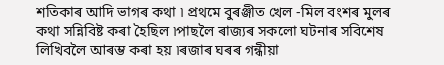শতিকাৰ আদি ভাগৰ কথা ৷ প্ৰথমে বুৰঞ্জীত খেল -মিল বংশৰ মুলৰ কথা সন্নিবিষ্ট কৰা হৈছিল ৷পাছলৈ ৰাজ্যৰ সকলো ঘটনাৰ সবিশেষ লিখিবলৈ আৰম্ভ কৰা হয় ৷ৰজাৰ ঘৰৰ গন্ধীয়া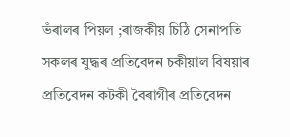ভঁৰালৰ পিয়ল ;ৰাজকীয় চিঠি সেনাপতি সকলৰ যুদ্ধৰ প্ৰতিবেদন চকীয়াল বিষয়াৰ প্ৰতিবেদন কটকী বৈৰাগীৰ প্ৰতিবেদন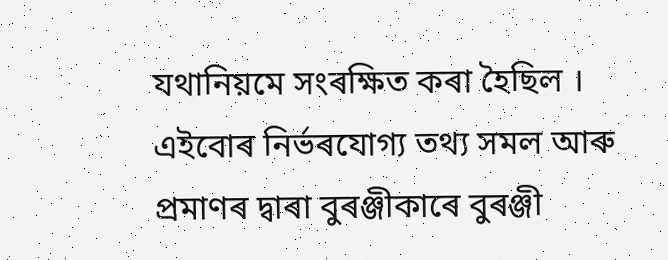যথানিয়মে সংৰক্ষিত কৰা হৈছিল । এইবোৰ নিৰ্ভৰযোগ্য তথ্য সমল আৰু প্ৰমাণৰ দ্বাৰা বুৰঞ্জীকাৰে বুৰঞ্জী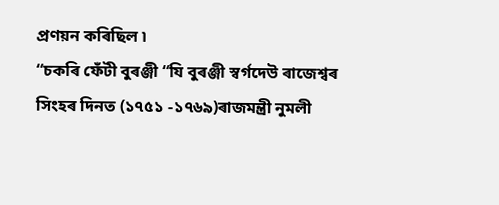প্ৰণয়ন কৰিছিল ৷
“চকৰি ফেঁটী বুৰঞ্জী “যি বুৰঞ্জী স্বৰ্গদেউ ৰাজেশ্বৰ সিংহৰ দিনত (১৭৫১ -১৭৬৯)ৰাজমন্ত্ৰী নুমলী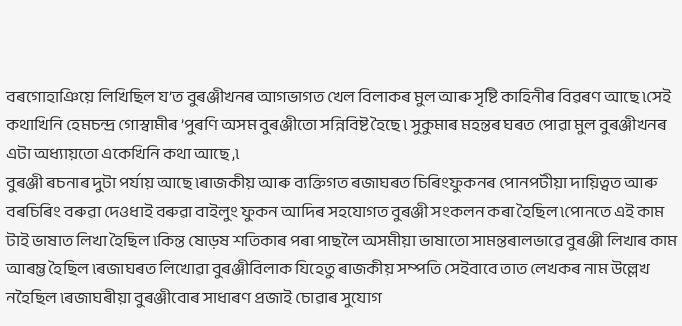বৰগোহাঞিয়ে লিখিছিল য’ত বুৰঞ্জীখনৰ আগভাগত খেল বিলাকৰ মুল আৰু সৃষ্টি কাহিনীৰ বিৱৰণ আছে ৷সেই কথাখিনি হেমচন্দ্ৰ গোস্বামীৰ ’পুৰণি অসম বুৰঞ্জীতো সন্নিবিষ্ট হৈছে ৷ সুকুমাৰ মহন্তৰ ঘৰত পোৱা মুল বুৰঞ্জীখনৰ এটা অধ্যায়তো একেখিনি কথা আছে ,৷
বুৰঞ্জী ৰচনাৰ দুটা পৰ্যায় আছে ৷ৰাজকীয় আৰু ব্যক্তিগত ৰজাঘৰত চিৰিংফুকনৰ পোনপটীয়া দায়িত্বত আৰু বৰচিৰিং বৰুৱা দেওধাই বৰুৱা বাইলুং ফুকন আদিৰ সহযোগত বুৰঞ্জী সংকলন কৰা হৈছিল ৷পোনতে এই কাম টাই ভাষাত লিখা হৈছিল ৷কিন্ত ষোড়ষ শতিকাৰ পৰা পাছলৈ অসমীয়া ভাষাতো সামন্তৰালভাৱে বুৰঞ্জী লিখাৰ কাম আৰম্ভ হৈছিল ৷ৰজাঘৰত লিখোৱা বুৰঞ্জীবিলাক যিহেতু ৰাজকীয় সম্পতি সেইবাবে তাত লেখকৰ নাম উল্লেখ নহৈছিল ৷ৰজাঘৰীয়া বুৰঞ্জীবোৰ সাধাৰণ প্ৰজাই চোৱাৰ সুযোগ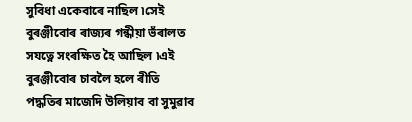সুবিধা একেবাৰে নাছিল ৷সেই বুৰঞ্জীবোৰ ৰাজ্যৰ গন্ধীয়া ভঁৰালত সযত্নে সংৰক্ষিত হৈ আছিল ৷এই বুৰঞ্জীবোৰ চাবলৈ হলে ৰীতি পদ্ধতিৰ মাজেদি উলিয়াব বা সুমুৱাব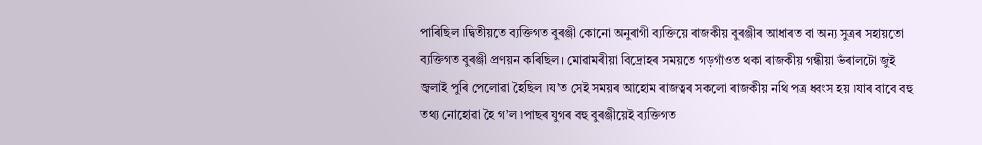পাৰিছিল ৷দ্বিতীয়তে ব্যক্তিগত বুৰঞ্জী কোনো অনুৰাগী ব্যক্তিয়ে ৰাজকীয় বুৰঞ্জীৰ আধাৰত বা অন্য সুত্ৰৰ সহায়তো ব্যক্তিগত বুৰঞ্জী প্ৰণয়ন কৰিছিল। মোৱামৰীয়া বিদ্ৰোহৰ সময়তে গড়গাঁওত থকা ৰাজকীয় গন্ধীয়া ভঁৰালটো জুই জ্বলাই পুৰি পেলোৱা হৈছিল ৷য’ত সেই সময়ৰ আহোম ৰাজত্বৰ সকলো ৰাজকীয় নথি পত্ৰ ধ্বংস হয় ৷যাৰ বাবে বহু তথ্য নোহোৱা হৈ গ’ল ৷পাছৰ যুগৰ বহু বুৰঞ্জীয়েই ব্যক্তিগত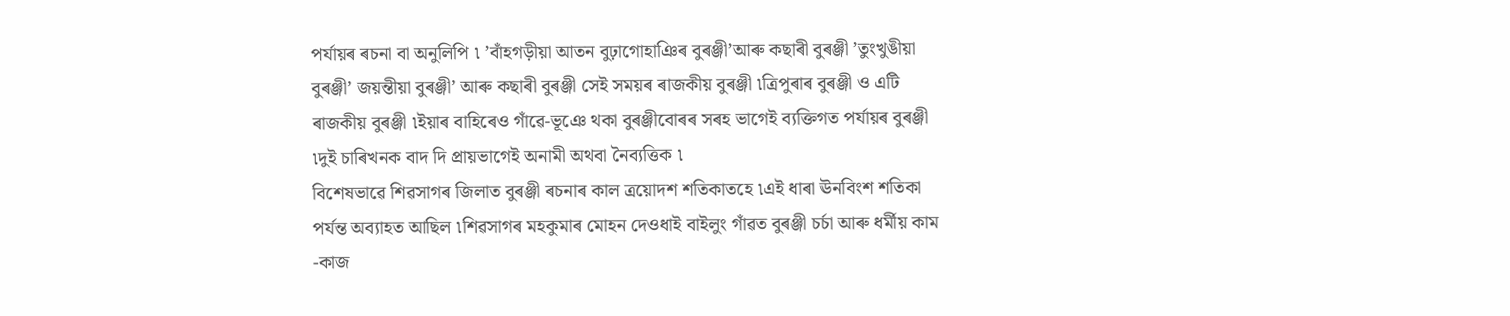পৰ্যায়ৰ ৰচনা বা অনুলিপি ৷ ’বাঁহগড়ীয়া আতন বুঢ়াগোহাঞিৰ বুৰঞ্জী’আৰু কছাৰী বুৰঞ্জী ’তুংখুঙীয়া বুৰঞ্জী’ জয়ন্তীয়া বুৰঞ্জী’ আৰু কছাৰী বুৰঞ্জী সেই সময়ৰ ৰাজকীয় বুৰঞ্জী ৷ত্ৰিপুৰাৰ বুৰঞ্জী ও এটি ৰাজকীয় বুৰঞ্জী ৷ইয়াৰ বাহিৰেও গাঁৱে-ভূঞে থকা বুৰঞ্জীবোৰৰ সৰহ ভাগেই ব্যক্তিগত পৰ্যায়ৰ বুৰঞ্জী ৷দুই চাৰিখনক বাদ দি প্ৰায়ভাগেই অনামী অথবা নৈব্যত্তিক ৷
বিশেষভাৱে শিৱসাগৰ জিলাত বুৰঞ্জী ৰচনাৰ কাল ত্ৰয়োদশ শতিকাতহে ৷এই ধাৰা ঊনবিংশ শতিকা পৰ্যন্ত অব্যাহত আছিল ৷শিৱসাগৰ মহকুমাৰ মোহন দেওধাই বাইলুং গাঁৱত বুৰঞ্জী চৰ্চা আৰু ধৰ্মীয় কাম -কাজ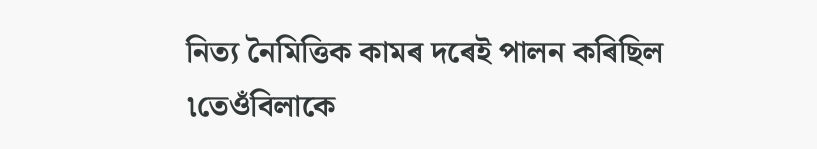নিত্য নৈমিত্তিক কামৰ দৰেই পালন কৰিছিল ৷তেওঁবিলাকে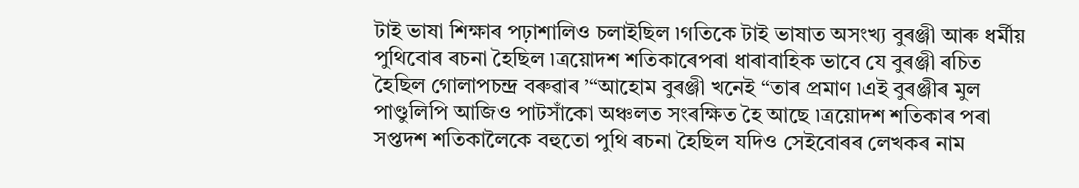টাই ভাষা শিক্ষাৰ পঢ়াশালিও চলাইছিল ৷গতিকে টাই ভাষাত অসংখ্য বুৰঞ্জী আৰু ধৰ্মীয় পুথিবোৰ ৰচনা হৈছিল ৷ত্ৰয়োদশ শতিকাৰেপৰা ধাৰাবাহিক ভাবে যে বুৰঞ্জী ৰচিত হৈছিল গোলাপচন্দ্ৰ বৰুৱাৰ ’“আহোম বুৰঞ্জী খনেই “তাৰ প্ৰমাণ ৷এই বুৰঞ্জীৰ মুল পাণ্ডুলিপি আজিও পাটসাঁকো অঞ্চলত সংৰক্ষিত হৈ আছে ৷ত্ৰয়োদশ শতিকাৰ পৰা সপ্তদশ শতিকালৈকে বহুতো পুথি ৰচনা হৈছিল যদিও সেইবোৰৰ লেখকৰ নাম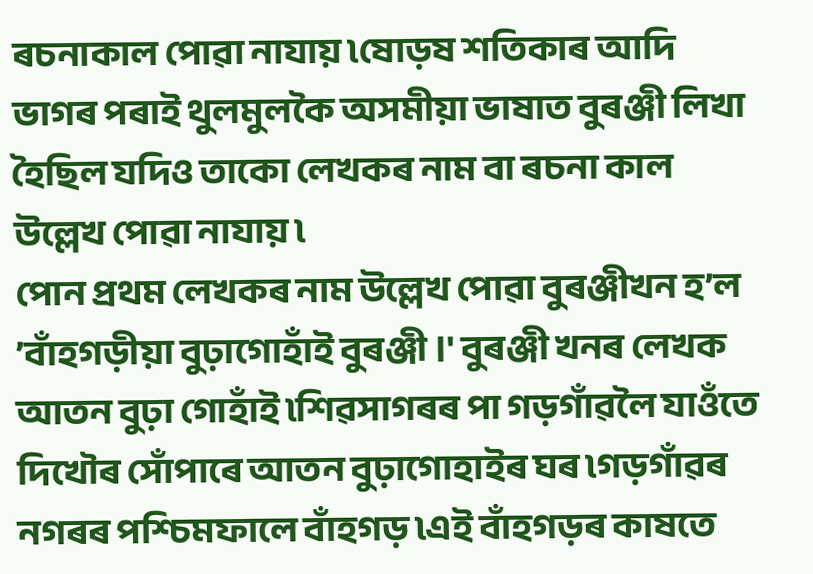ৰচনাকাল পোৱা নাযায় ৷ষোড়ষ শতিকাৰ আদি ভাগৰ পৰাই থুলমুলকৈ অসমীয়া ভাষাত বুৰঞ্জী লিখা হৈছিল যদিও তাকো লেখকৰ নাম বা ৰচনা কাল উল্লেখ পোৱা নাযায় ৷
পোন প্ৰথম লেখকৰ নাম উল্লেখ পোৱা বুৰঞ্জীখন হ’ল ’বাঁহগড়ীয়া বুঢ়াগোহাঁই বুৰঞ্জী ।' বুৰঞ্জী খনৰ লেখক আতন বুঢ়া গোহাঁই ৷শিৱসাগৰৰ পা গড়গাঁৱলৈ যাওঁতে দিখৌৰ সোঁপাৰে আতন বুঢ়াগোহাইৰ ঘৰ ৷গড়গাঁৱৰ নগৰৰ পশ্চিমফালে বাঁহগড় ৷এই বাঁহগড়ৰ কাষতে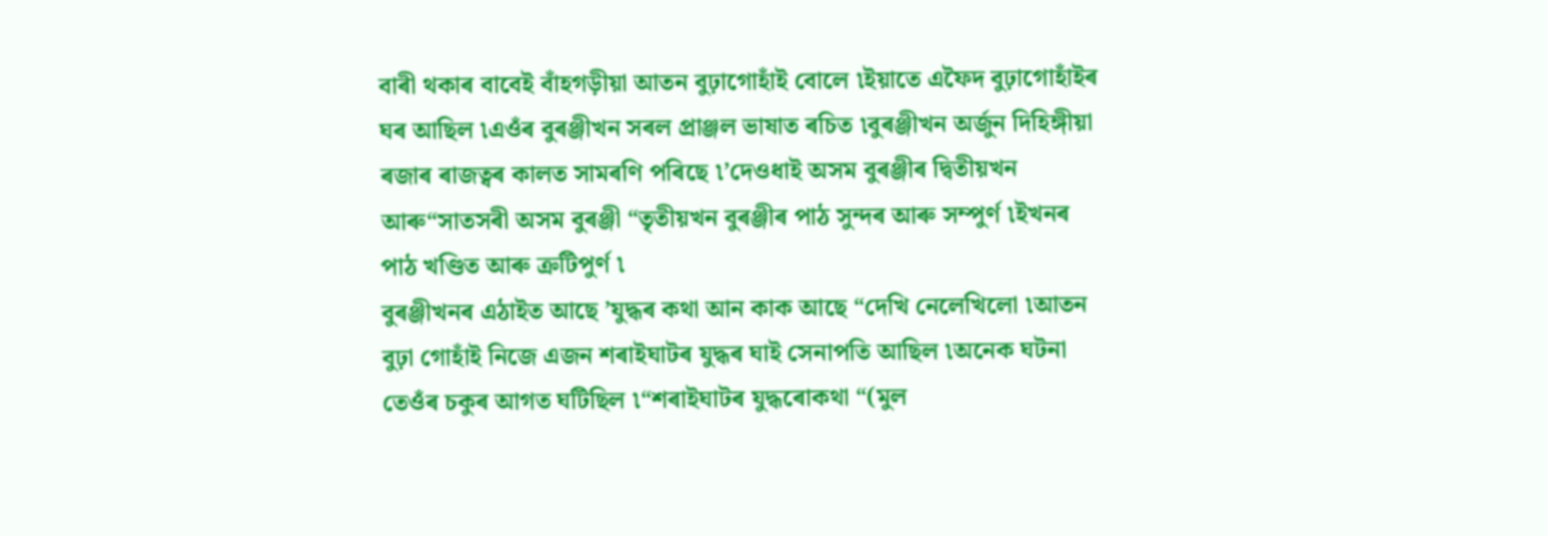বাৰী থকাৰ বাবেই বাঁহগড়ীয়া আতন বুঢ়াগোহাঁই বোলে ৷ইয়াতে এফৈদ বুঢ়াগোহাঁইৰ ঘৰ আছিল ৷এওঁৰ বুৰঞ্জীখন সৰল প্ৰাঞ্জল ভাষাত ৰচিত ৷বুৰঞ্জীখন অৰ্জুন দিহিঙ্গীয়া ৰজাৰ ৰাজত্বৰ কালত সামৰণি পৰিছে ৷’দেওধাই অসম বুৰঞ্জীৰ দ্বিতীয়খন আৰু“সাতসৰী অসম বুৰঞ্জী “তৃতীয়খন বুৰঞ্জীৰ পাঠ সুন্দৰ আৰু সম্পুৰ্ণ ৷ইখনৰ পাঠ খণ্ডিত আৰু ক্ৰটিপুৰ্ণ ৷
বুৰঞ্জীখনৰ এঠাইত আছে ’যুদ্ধৰ কথা আন কাক আছে “দেখি নেলেখিলো ৷আতন বুঢ়া গোহাঁই নিজে এজন শৰাইঘাটৰ যুদ্ধৰ ঘাই সেনাপতি আছিল ৷অনেক ঘটনা তেওঁৰ চকুৰ আগত ঘটিছিল ৷“শৰাইঘাটৰ যুদ্ধৰোকথা “(মুল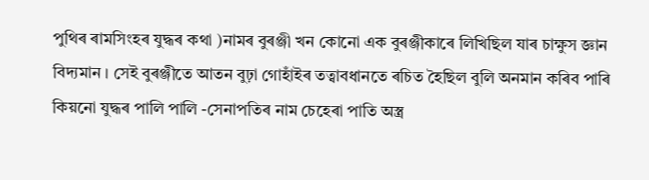পুথিৰ ৰামসিংহৰ যুদ্ধৰ কথা )নামৰ বুৰঞ্জী খন কোনো এক বুৰঞ্জীকাৰে লিখিছিল যাৰ চাক্ষুস জ্ঞান বিদ্যমান । সেই বুৰঞ্জীতে আতন বুঢ়া গোহাঁইৰ তত্বাবধানতে ৰচিত হৈছিল বুলি অনমান কৰিব পাৰি কিয়নো যুদ্ধৰ পালি পালি -সেনাপতিৰ নাম চেহেৰা পাতি অস্ত্ৰ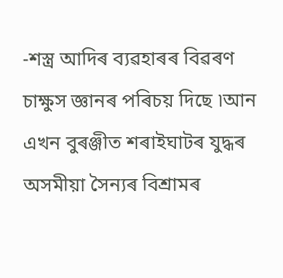-শস্ত্ৰ আদিৰ ব্যৱহাৰৰ বিৱৰণ চাক্ষুস জ্ঞানৰ পৰিচয় দিছে ৷আন এখন বুৰঞ্জীত শৰাইঘাটৰ যুদ্ধৰ অসমীয়া সৈন্যৰ বিশ্ৰামৰ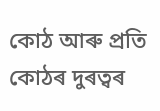কোঠ আৰু প্ৰতি কোঠৰ দুৰত্বৰ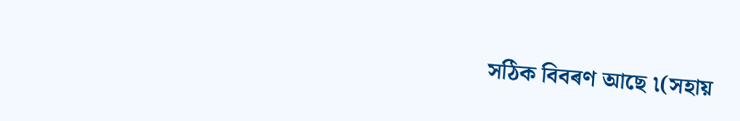সঠিক বিবৰণ আছে ৷(সহায়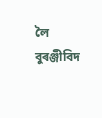লৈ বুৰঞ্জীবিদ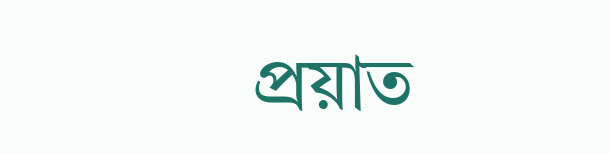প্ৰয়াত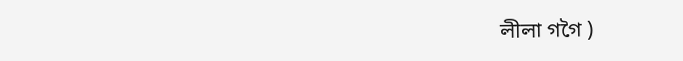লীলা গগৈ )